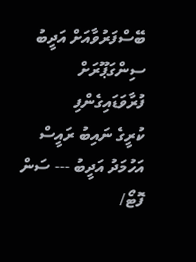ބޭސްފަރުވާއަށް އަދީބު ސިންގަޕޫރަށް ފުރާވަޑައިގެންފި
ކުރީގެ ނައިބު ރައީސް އަހުމަދު އަދީބު --- ސަން ފޮޓޯ/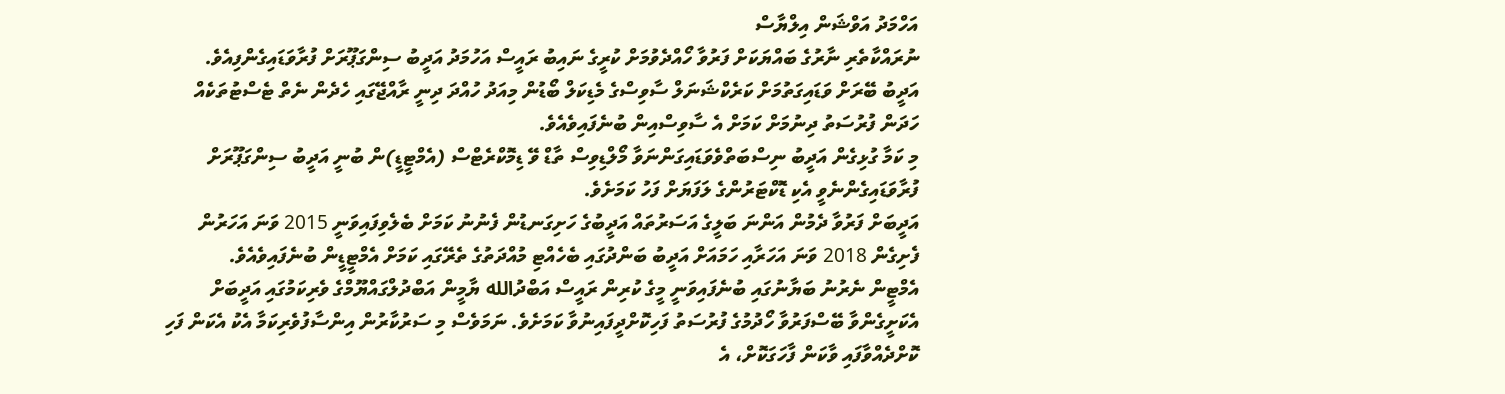އަހްމަދު އަވްޝަން އިލްޔާސް
ނުރައްކާތެރި ނާރުގެ ބައްޔަކަށް ފަރުވާ ހޯއްދެވުމަށް ކުރީގެ ނައިބު ރައީސް އަހުމަދު އަދީބު ސިންގަޕޫރަށް ފުރާވަޑައިގެންފިއެވެ.
އަދީބު ބޭރަށް ވަޑައިގަތުމަށް ކަރެކްޝަނަލް ސާވިސްގެ މެޑިކަލް ބޯޑުން މިއަދު ހުއްދަ ދިނީ ރާއްޖޭގައި ހެދެން ނެތް ޓެސްޓުތަކެއް ހަދަން ފުރުސަތު ދިނުމަށް ކަމަށް އެ ސާވިސްއިން ބުނެފައިވެއެވެ.
މި ކަމާ ގުޅިގެން އަދީބު ނިސްބަތްވެވަޑައިގަންނަވާ މޯލްޑިވިސް ތާޑް ވޭ ޑިމޮކްރެޓްސް (އެމްޓީޑީ)ން ބުނީ އަދީބު ސިންގަޕޫރަށް ފުރާވަޑައިގެންނެވީ އެކި ޑޮކްޓަރުންގެ ލަފަޔަށް ފަހު ކަމަށެވެ.
އަދީބަށް ފަރުވާ ދެމުން އަންނަ ބަލީގެ އަސަރުތައް އަދީބުގެ ހަށިގަނޑުން ފެނުނު ކަމަށް ބެލެވިފައިވަނީ 2015 ވަނަ އަހަރުން ފެށިގެން 2018 ވަނަ އަހަރާއި ހަމައަށް އަދީބު ބަންދުގައި ބެހެއްޓި މުއްދަތުގެ ތެރޭގައި ކަމަށް އެމްޓީޑީން ބުނެފައިވެއެވެ.
އެމްޓީން ނެރުނު ބަޔާނުގައި ބުނެފައިވަނީ މީގެ ކުރިން ރައީސް އަބްދުالله ޔާމީން އަބްދުލްގައްޔޫމްގެ ވެރިކަމުގައި އަދީބަށް އެކަށީގެންވާ ބޭސްފަރުވާ ހޯދުމުގެ ފުރުސަތު ފަހިކޮށްދީފައިނުވާ ކަމަށެވެ. ނަމަވެސް މި ސަރުކާރުން އިންސާފުވެރިކަމާ އެކު އެކަން ފަހި ކޮށްދެއްވާފައި ވާކަން ފާހަގަކޮށް، އެ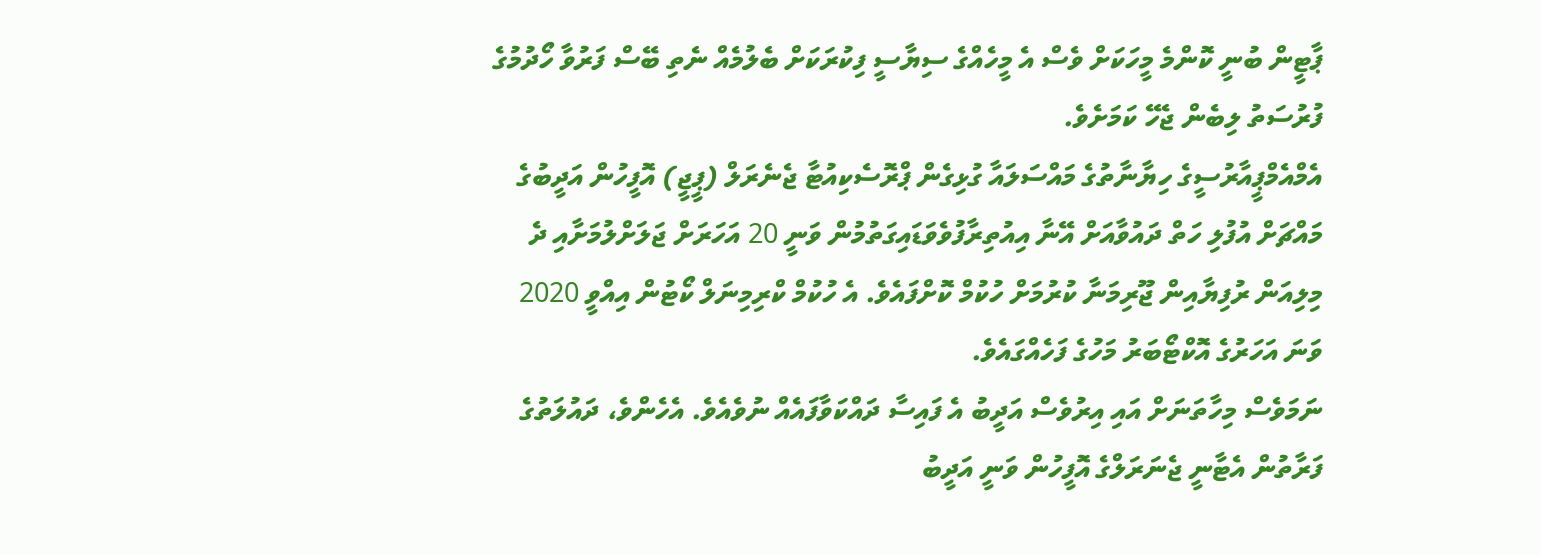ޕާޓީން ބުނީ ކޮންމެ މީހަކަށް ވެސް އެ މީހެއްގެ ސިޔާސީ ފިކުރަކަށް ބެލުމެއް ނެތި ބޭސް ފަރުވާ ހޯދުމުގެ ފުރުސަތު ލިބެން ޖެހޭ ކަމަށެވެ.
އެމްއެމްޕީއާރުސީގެ ހިޔާނާތުގެ މައްސަލައާ ގުޅިގެން ޕްރޮސެކިއުޓާ ޖެނެރަލް (ޕީޖީ) އޮފީހުން އަދީބުގެ މައްޗަށް އުފުލި ހަތް ދައުވާއަށް އޭނާ އިއުތިރާފުވެވަޑައިގަތުމުން ވަނީ 20 އަހަރަށް ޖަލަށްލުމަށާއި ދެ މިލިއަން ރުފިޔާއިން ޖޫރިމަނާ ކުރުމަށް ހުކުމް ކޮށްފައެވެ. އެ ހުކުމް ކްރިމިނަލް ކޯޓުން އިއްވީ 2020 ވަނަ އަހަރުގެ އޮކްޓޯބަރު މަހުގެ ފަހެއްގައެވެ.
ނަމަވެސް މިހާތަނަށް އައި އިރުވެސް އަދީބު އެ ފައިސާ ދައްކަވާފައެއް ނުވެއެވެ. އެހެންވެ، ދައުލަތުގެ ފަރާތުން އެޓާނީ ޖެނަރަލްގެ އޮފީހުން ވަނީ އަދީބު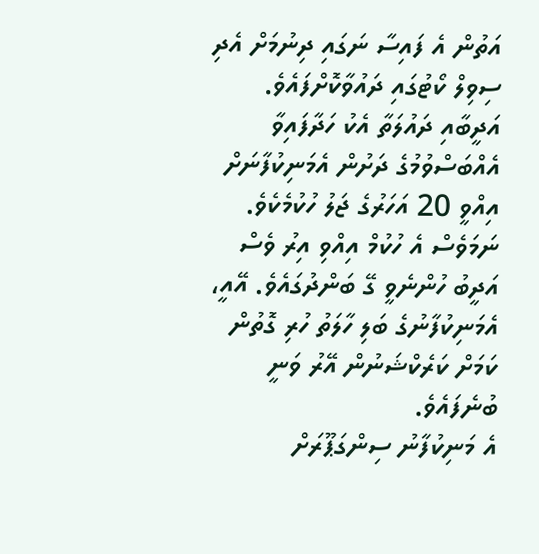އަތުން އެ ފައިސާ ނަގައި ދިނުމަށް އެދި ސިވިލް ކޯޓުގައި ދައުވާކޮށްފައެވެ.
އަދީބާއި ދައުލަތާ އެކު ހަދާފައިވާ އެއްބަސްވުމުގެ ދަށުން އެމަނިކުފާނަށް އިއްވީ 20 އަހަރުގެ ޖަލު ހުކުމެކެވެ. ނަމަވެސް އެ ހުކުމް އިއްވި އިރު ވެސް އަދީބު ހުންނެވީ ގޭ ބަންދުގައެވެ. އޭއީ، އެމަނިކުފާނުގެ ބަލި ހާލަތު ހުރި ގޮތުން ކަމަށް ކަރެކްޝަނުން އޭރު ވަނީ ބުނެފައެވެ.
އެ މަނިކުފާނު ސިންގަޕޫރަށް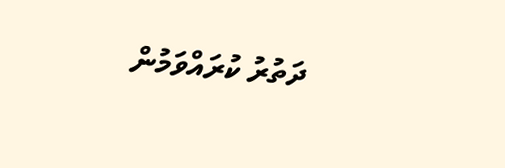ދަތުރު ކުރައްވަމުން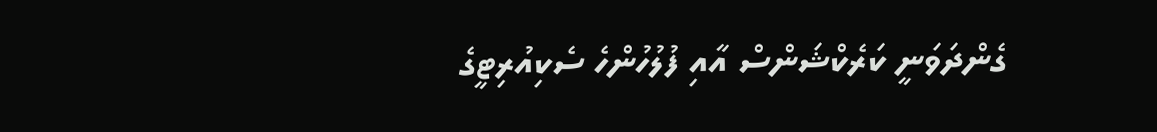ގެންދަވަނީ ކަރެކްޝަންސް އާއި ފުލުހުންހެ ސެކިއުރިޓީގެ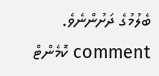ބެލުމުގެ ދަށުންނެވެ.
comment ކޮމެންޓް